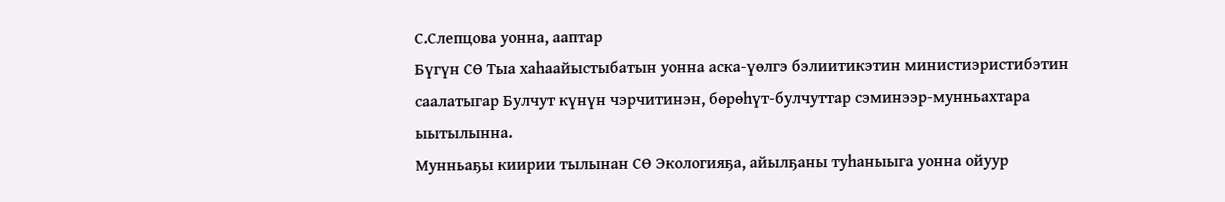С.Слепцова уонна, ааптар
Бүгүн СӨ Тыа хаһаайыстыбатын уонна аска-үөлгэ бэлиитикэтин министиэристибэтин саалатыгар Булчут күнүн чэрчитинэн, бөрөһүт-булчуттар сэминээр-мунньахтара ыытылынна.
Мунньаҕы киирии тылынан СӨ Экологияҕа, айылҕаны туһаныыга уонна ойуур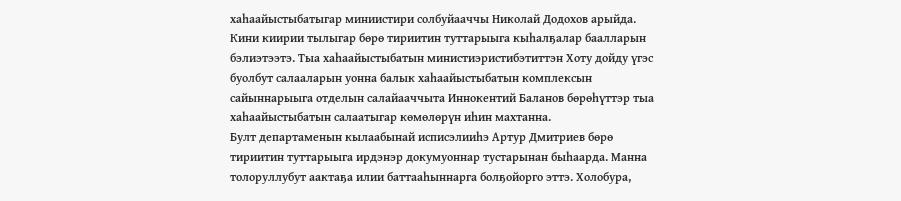хаһаайыстыбатыгар миниистири солбуйааччы Николай Додохов арыйда. Кини киирии тылыгар бөрө тириитин туттарыыга кыһалҕалар баалларын бэлиэтээтэ. Тыа хаһаайыстыбатын министиэристибэтиттэн Хоту дойду үгэс буолбут салааларын уонна балык хаһаайыстыбатын комплексын сайыннарыыга отделын салайааччыта Иннокентий Баланов бөрөһүттэр тыа хаһаайыстыбатын салаатыгар көмөлөрүн иһин махтанна.
Булт департаменын кылаабынай исписэлииһэ Артур Дмитриев бөрө тириитин туттарыыга ирдэнэр докумуоннар тустарынан быһаарда. Манна толоруллубут аактаҕа илии баттааһыннарга болҕойорго эттэ. Холобура,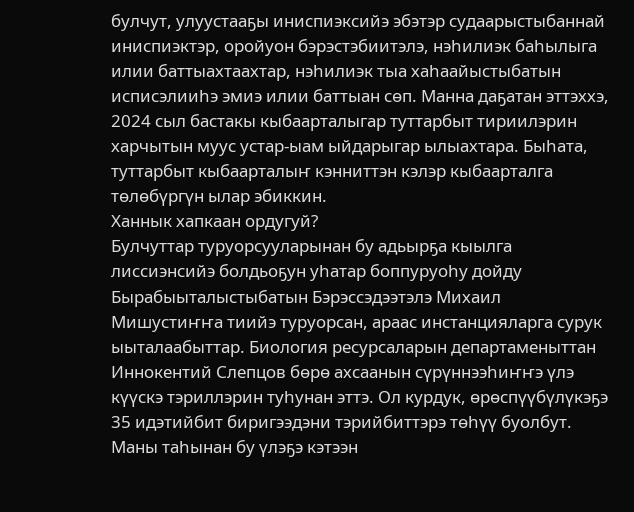булчут, улуустааҕы иниспиэксийэ эбэтэр судаарыстыбаннай иниспиэктэр, оройуон бэрэстэбиитэлэ, нэһилиэк баһылыга илии баттыахтаахтар, нэһилиэк тыа хаһаайыстыбатын исписэлииһэ эмиэ илии баттыан сөп. Манна даҕатан эттэххэ, 2024 сыл бастакы кыбаарталыгар туттарбыт тириилэрин харчытын муус устар-ыам ыйдарыгар ылыахтара. Быһата, туттарбыт кыбаарталыҥ кэнниттэн кэлэр кыбаарталга төлөбүргүн ылар эбиккин.
Ханнык хапкаан ордугуй?
Булчуттар туруорсууларынан бу адьырҕа кыылга лиссиэнсийэ болдьоҕун уһатар боппуруоһу дойду Бырабыыталыстыбатын Бэрэссэдээтэлэ Михаил Мишустиҥҥа тиийэ туруорсан, араас инстанцияларга сурук ыыталаабыттар. Биология ресурсаларын департаменыттан Иннокентий Слепцов бөрө ахсаанын сүрүннээһиҥҥэ үлэ күүскэ тэриллэрин туһунан эттэ. Ол курдук, өрөспүүбүлүкэҕэ 35 идэтийбит биригээдэни тэрийбиттэрэ төһүү буолбут. Маны таһынан бу үлэҕэ кэтээн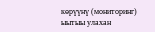көрүүнү (мониторинг) ыытыы улахан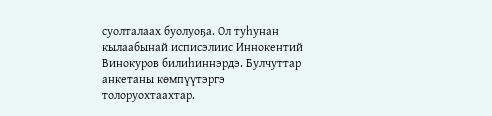суолталаах буолуоҕа. Ол туһунан кылаабынай исписэлиис Иннокентий Винокуров билиһиннэрдэ. Булчуттар анкетаны көмпүүтэргэ толоруохтаахтар.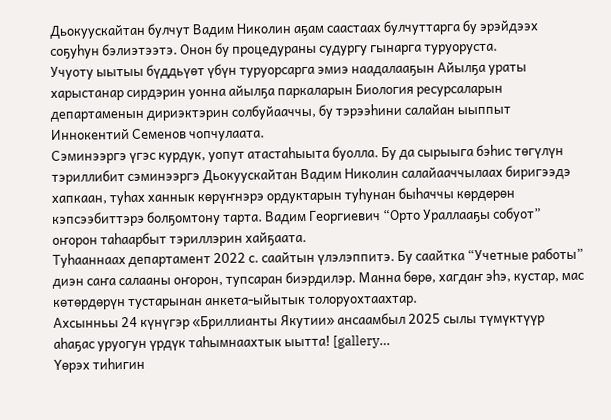Дьокуускайтан булчут Вадим Николин аҕам саастаах булчуттарга бу эрэйдээх соҕуһун бэлиэтээтэ. Онон бу процедураны судургу гынарга туруоруста.
Учуоту ыытыы бүддьүөт үбүн туруорсарга эмиэ наадалааҕын Айылҕа ураты харыстанар сирдэрин уонна айылҕа паркаларын Биология ресурсаларын департаменын дириэктэрин солбуйааччы, бу тэрээһини салайан ыыппыт Иннокентий Семенов чопчулаата.
Сэминээргэ үгэс курдук, уопут атастаһыыта буолла. Бу да сырыыга бэһис төгүлүн тэриллибит сэминээргэ Дьокуускайтан Вадим Николин салайааччылаах биригээдэ хапкаан, туһах ханнык көрүҥнэрэ ордуктарын туһунан быһаччы көрдөрөн кэпсээбиттэрэ болҕомтону тарта. Вадим Георгиевич “Орто Ураллааҕы собуот” оҥорон таһаарбыт тэриллэрин хайҕаата.
Туһааннаах департамент 2022 с. саайтын үлэлэппитэ. Бу саайтка “Учетные работы” диэн саҥа салааны оҥорон, тупсаран биэрдилэр. Манна бөрө, хагдаҥ эһэ, кустар, мас көтөрдөрүн тустарынан анкета-ыйытык толоруохтаахтар.
Ахсынньы 24 күнүгэр «Бриллианты Якутии» ансаамбыл 2025 сылы түмүктүүр аһаҕас уруогун үрдүк таһымнаахтык ыытта! [gallery…
Үөрэх тиһигин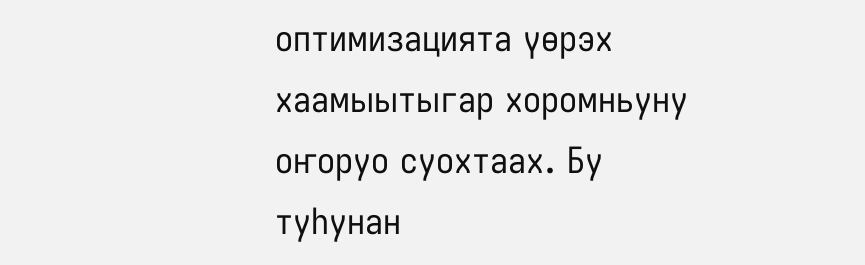оптимизацията үөрэх хаамыытыгар хоромньуну оҥоруо суохтаах. Бу туһунан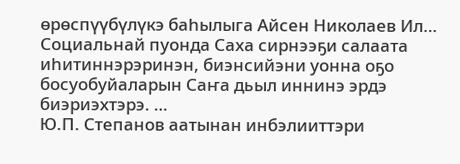өрөспүүбүлүкэ баһылыга Айсен Николаев Ил…
Социальнай пуонда Саха сирнээҕи салаата иһитиннэрэринэн, биэнсийэни уонна оҕо босуобуйаларын Саҥа дьыл иннинэ эрдэ биэриэхтэрэ. …
Ю.П. Степанов аатынан инбэлииттэри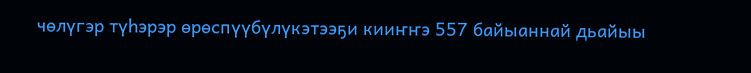чөлүгэр түһэрэр өрөспүүбүлүкэтээҕи кииҥҥэ 557 байыаннай дьайыы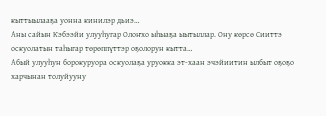кыттыылааҕа уонна кинилэр дьиэ…
Аны сайын Кэбээйи улууһугар Олоҥхо ыһыаҕа ыытыллар. Ону көрсө Сииттэ оскуолатын таһыгар төрөппүттэр оҕолорун кытта…
Абый улууһун борокуруора оскуолаҕа уруокка эт-хаан эчэйиитин ылбыт оҕоҕо харчынан толуйууну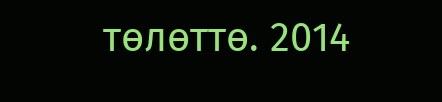төлөттө. 2014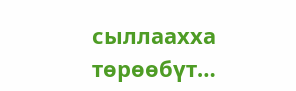сыллаахха төрөөбүт…